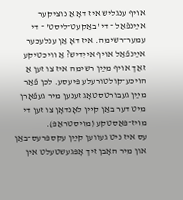אױף ענגליש איז דאָ אַ נוציקער אײַנפֿאַל ־ די 'באַקעט־ליסט' ־ די עמער־רשימה. איז דאָ אַן ענלעכער אײַנפֿאַל אױף אייִדיש? אַ װיכטיקע זאַך אױף מײַן רשימה איז צו זען אַ הױכע־קולטורעלע פּיעסע. לכן פֿאַר מײַן געבורטסטאָג זענען מיר געפֿאָרן מיט דער באַן קײן לאָנדאָן צו זען די מױז־פּאַסטקע (מױסטראַפּ).
עס איז ניט געװען קײַן עקספּרעס־באַן און מיר האָבן זיך אָפּגעשטעלט אין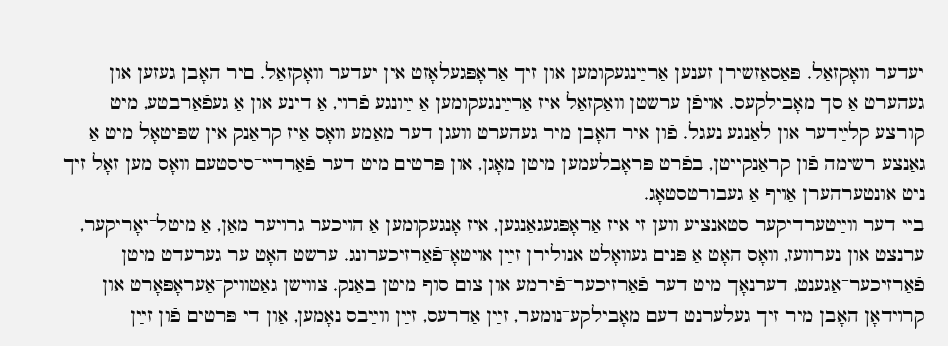יעדער װאָקזאַל. פּאַסאַזשירן זענען אַרײַנגעקומען און זיך אַראָפּגעלאָזט אין יעדער װאָקזאַל. םיר האָבן געזען און געהערט אַ סך מאָבילקעס. אױפֿן ערשטן װאַקזאַל איז אַרײַנגעקומען אַ ײַונגע פֿרױ, אַ דינע און אַ געפֿאַרבטע, מיט קורצע קלײַדער און לאַנגע נעגל. פֿון איר האָבן מיר געהערט װעגן דער מאַמע װאָס אַיז קראַנק אין שפּיטאָל מיט אַ גאַנצע רשימה פֿון קראַנקייטן, בפֿרט פּראָבלעמען מיטן מאָגן, און פּרטים מיט דער פֿאַרדײ־סיסטעם װאָס מען זאָל זיך ניט אונטערהערן אַױף אַ געבורטסטאָג.
ביי דער װײַטערדיקער סטאנציע װען זי איז אַראָפּגעגאַנגען, איז אָנגעקומען אַ הױכער גרױער מאַן, אַ מיטל־יאָריקער, ערנצט און נערװעז, װאָס האָט אַ פּנים געװאָלט אנולירן זײַן אױטאָ־פֿאַרזיכערונג. ערשט האָט ער גערעדט מיטן פֿאַרזיכער־אַגענט, דערנאָך מיט דער פֿאַרזיכער־פֿירמע און צום סוף מיטן באַנק. צװישן גאַטװיק־אַעראָפּאָרט און קרױדאָן האָבן מיר זיך געלערנט דעם מאָבילקע־נומער, זײַן אַדרעס, זײַן װײַבס נאָמען, אַון די פּרטים פֿון זײַן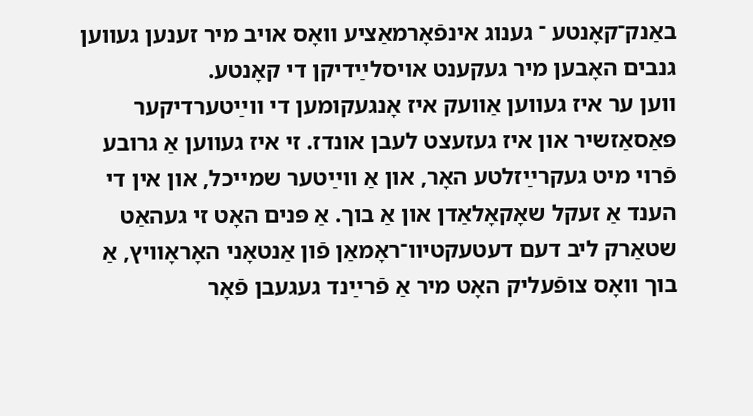באַנק־קאָנטע ־ גענוג אינפֿאָרמאַציע װאָס אױב מיר זענען געװען גנבים האָבען מיר געקענט אױסלײַדיקן די קאָנטע.
װען ער איז געװען אַװעק איז אָנגעקומען די װײַטערדיקער פּאַסאַזשיר און איז געזעצט לעבן אונדז. זי איז געװען אַ גרובע פֿרױ מיט געקרײַזלטע האָר, און אַ װײַטער שמײכל, און אין די הענד אַ זעקל שאָקאָלאַדן און אַ בוך. אַ פּנים האָט זי געהאַט שטאַרק ליב דעם דעטעקטיװ־ראָמאַן פֿון אַנטאָני האָראָװיץ, אַ בוך װאָס צופֿעליק האָט מיר אַ פֿרײַנד געגעבן פֿאָר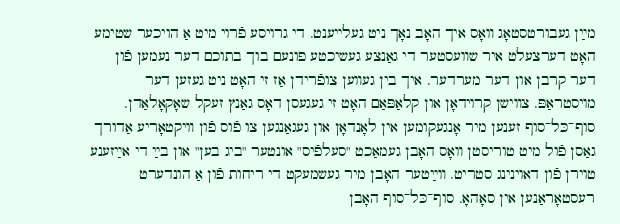מײַן געבורטסטאָג װאָס איך האָב נאָך ניט געלײענט. די גרױסע פֿרױ מיט אַ הויכער שטימע האָט דערצעלט איר שװעסטער די גאַנצע געשיכטע פונעם בוך בתוכם דער נעמען פֿון דער קרבן און דער מערדער. איך בין געװען צופֿרידן אַז זי האָט ניט געזען דער מױסטראַפּ. צװישן קרױדאָן און קלאַפּאַם האָט זי געגעסן דאָס גאַנץ זעקל שאָקאָלאַדן.
סוף־כּל־סוף זענען מיר אָנגעקומען אין לאָנדאָן און געגאַנגען צו פֿוס פֿון װיקטאָריע אַדורך גאַסן פֿול מיט טוריסטן װאָס האָבן געמאַכט "סעלפֿיס" אונטער "ביג בען" און בײַ די אײַזענע טױרן פֿון דאױנינג סטריט. װײַטער האָבן מיר געשמעקט די ריחות פֿון אַ הונדערט רעסטאָראַנען אין סאָהאָ. סוף־כּל־סוף האָבן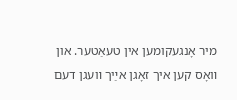מיר אָנגעקומען אין טעאַטער. און װאָס קען איך זאָגן אײַך װעגן דעם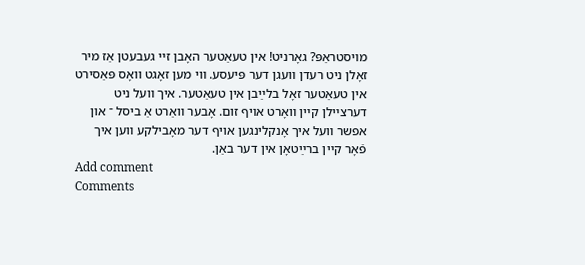מױסטראַפּ? גאָרניט! אין טעאַטער האָבן זײ געבעטן אַז מיר זאָלן ניט רעדן װעגן דער פּיעסע. װי מען זאָגט וואָס פּאַסירט אין טעאַטער זאָל בלײַבן אין טעאַטער. איך װעל ניט דערצײלן קײן װאָרט אױף זום. אָבער װאַרט אַ ביסל ־ און אפשר װעל איך אָנקלינגען אויף דער מאָבילקע װען איך פֿאָר קײן ברײַטאָן אין דער באַן.
Add comment
Comments